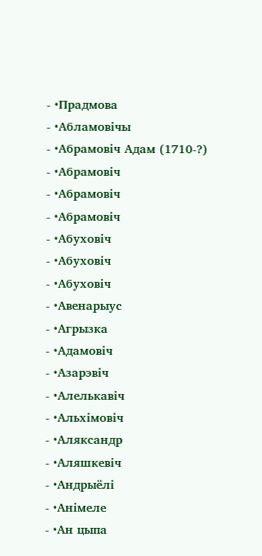- •Прадмова
- •Абламовічы
- •Абрамовіч Адам (1710-?)
- •Абрамовіч
- •Абрамовіч
- •Абрамовіч
- •Абуховіч
- •Абуховіч
- •Абуховіч
- •Авенарыус
- •Агрызка
- •Адамовіч
- •Азарэвіч
- •Алелькавіч
- •Альхімовіч
- •Аляксандр
- •Аляшкевіч
- •Андрыёлі
- •Анімеле
- •Ан цыпа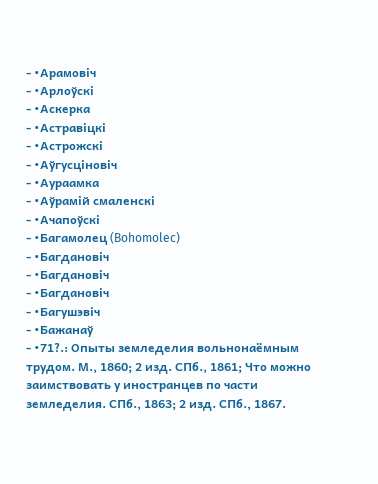- •Арамовіч
- •Арлоўскі
- •Аскерка
- •Астравіцкі
- •Астрожскі
- •Аўгусціновіч
- •Аураамка
- •Аўрамій смаленскі
- •Ачапоўскі
- •Багамолец (Bohomolec)
- •Багдановіч
- •Багдановіч
- •Багдановіч
- •Багушэвіч
- •Бажанаў
- •71?.: Опыты земледелия вольнонаёмным трудом. М., 1860; 2 изд. СПб., 1861; Что можно заимствовать у иностранцев по части земледелия. СПб., 1863; 2 изд. СПб., 1867.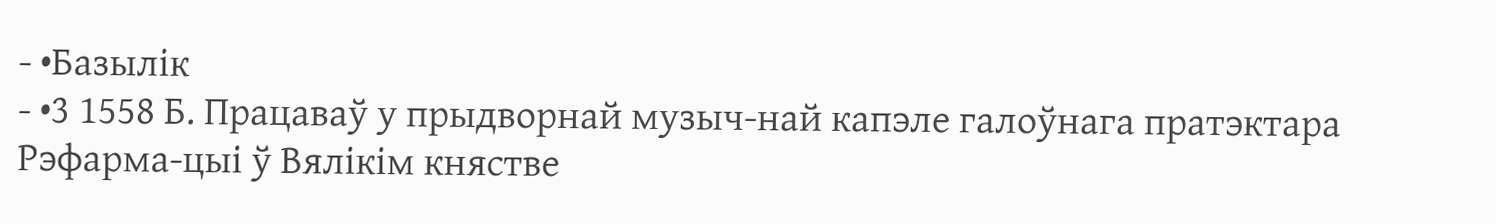- •Базылік
- •3 1558 Б. Працаваў у прыдворнай музыч-най капэле галоўнага пратэктара Рэфарма-цыі ў Вялікім княстве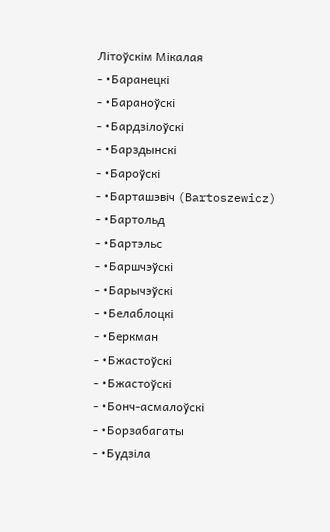Літоўскім Мікалая
- •Баранецкі
- •Бараноўскі
- •Бардзілоўскі
- •Барздынскі
- •Бароўскі
- •Барташэвіч (Bartoszewicz)
- •Бартольд
- •Бартэльс
- •Баршчэўскі
- •Барычэўскі
- •Белаблоцкі
- •Беркман
- •Бжастоўскі
- •Бжастоўскі
- •Бонч-асмалоўскі
- •Борзабагаты
- •Будзіла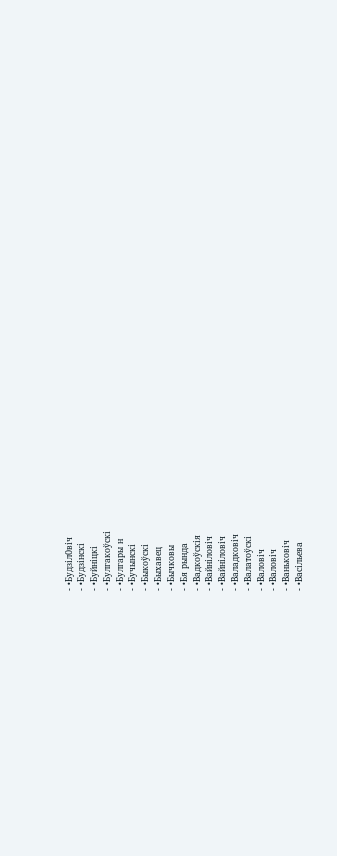- •Будзіл0віч
- •Будзінскі
- •Буйніцкі
- •Булгакоўскі
- •Булгары н
- •Бучынскі
- •Быкоўскі
- •Быхавец
- •Бычковы
- •Бя рында
- •Вадкоўскія
- •Вайніловіч
- •Вайніловіч
- •Валадковіч
- •Валатоўскі
- •Валовіч
- •Валовіч
- •Ваньковіч
- •Васільева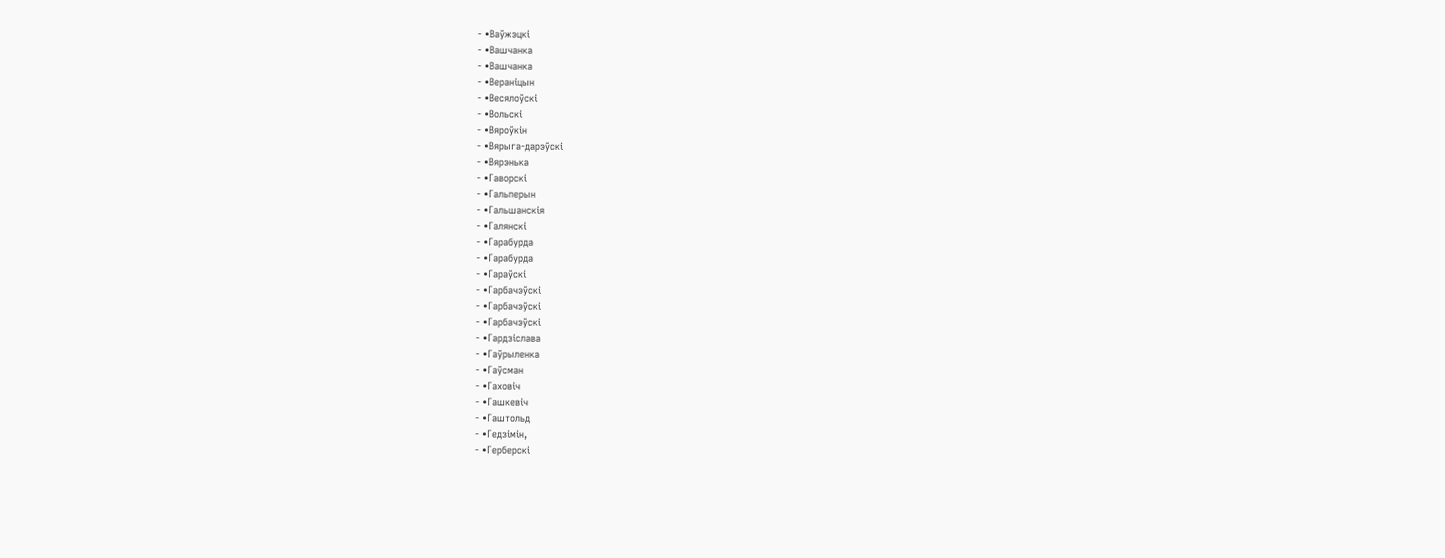- •Ваўжэцкі
- •Вашчанка
- •Вашчанка
- •Вераніцын
- •Весялоўскі
- •Вольскі
- •Вяроўкін
- •Вярыга-дарэўскі
- •Вярэнька
- •Гаворскі
- •Гальперын
- •Гальшанскія
- •Галянскі
- •Гарабурда
- •Гарабурда
- •Гараўскі
- •Гарбачэўскі
- •Гарбачэўскі
- •Гарбачэўскі
- •Гардзіслава
- •Гаўрыленка
- •Гаўсман
- •Гаховіч
- •Гашкевіч
- •Гаштольд
- •Гедзімін,
- •Герберскі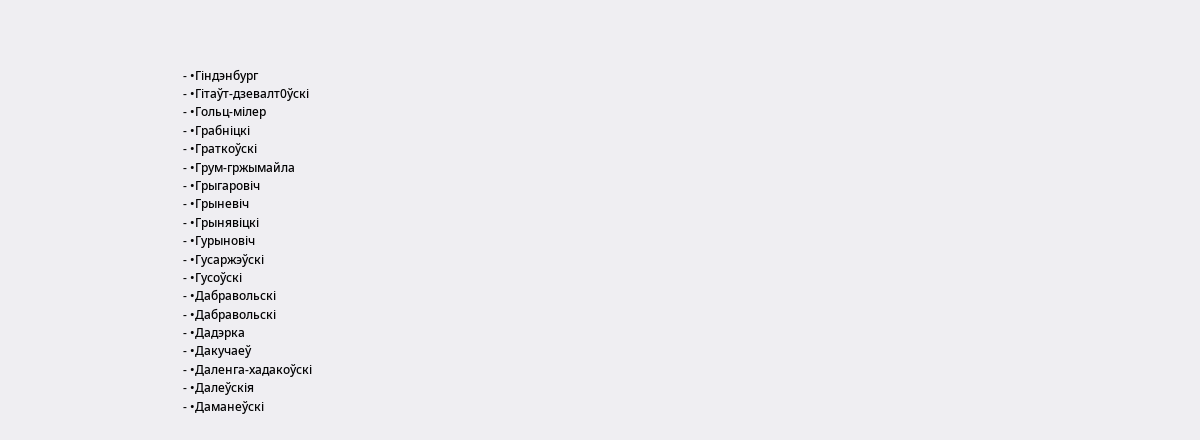- •Гіндэнбург
- •Гітаўт-дзевалт0ўскі
- •Гольц-мілер
- •Грабніцкі
- •Граткоўскі
- •Грум-гржымайла
- •Грыгаровіч
- •Грыневіч
- •Грынявіцкі
- •Гурыновіч
- •Гусаржэўскі
- •Гусоўскі
- •Дабравольскі
- •Дабравольскі
- •Дадэрка
- •Дакучаеў
- •Даленга-хадакоўскі
- •Далеўскія
- •Даманеўскі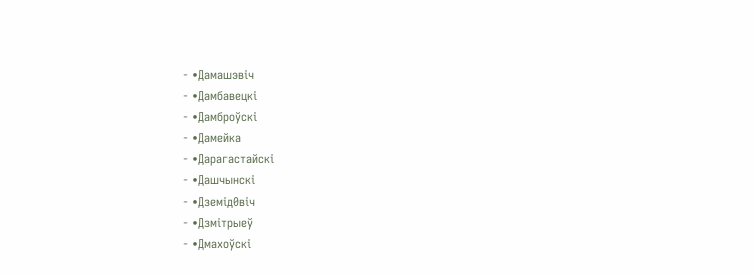- •Дамашэвіч
- •Дамбавецкі
- •Дамброўскі
- •Дамейка
- •Дарагастайскі
- •Дашчынскі
- •Дземід0віч
- •Дзмітрыеў
- •Дмахоўскі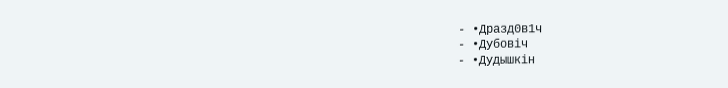- •Дразд0в1ч
- •Дубовіч
- •Дудышкін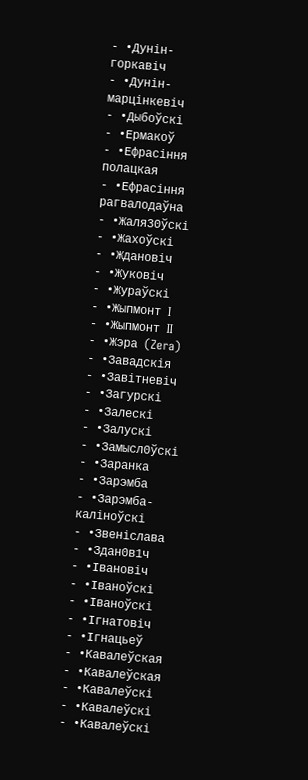- •Дунін-горкавіч
- •Дунін-марцінкевіч
- •Дыбоўскі
- •Ермакоў
- •Ефрасіння полацкая
- •Ефрасіння рагвалодаўна
- •Жаля30ўскі
- •Жахоўскі
- •Ждановіч
- •Жуковіч
- •Жураўскі
- •Жыпмонт I
- •Жыпмонт II
- •Жэра (Zera)
- •Завадскія
- •Завітневіч
- •Загурскі
- •Залескі
- •Залускі
- •Замысл0ўскі
- •Заранка
- •Зарэмба
- •Зарэмба-каліноўскі
- •Звеніслава
- •Здан0в1ч
- •Івановіч
- •Іваноўскі
- •Іваноўскі
- •Ігнатовіч
- •Ігнацьеў
- •Кавалеўская
- •Кавалеўская
- •Кавалеўскі
- •Кавалеўскі
- •Кавалеўскі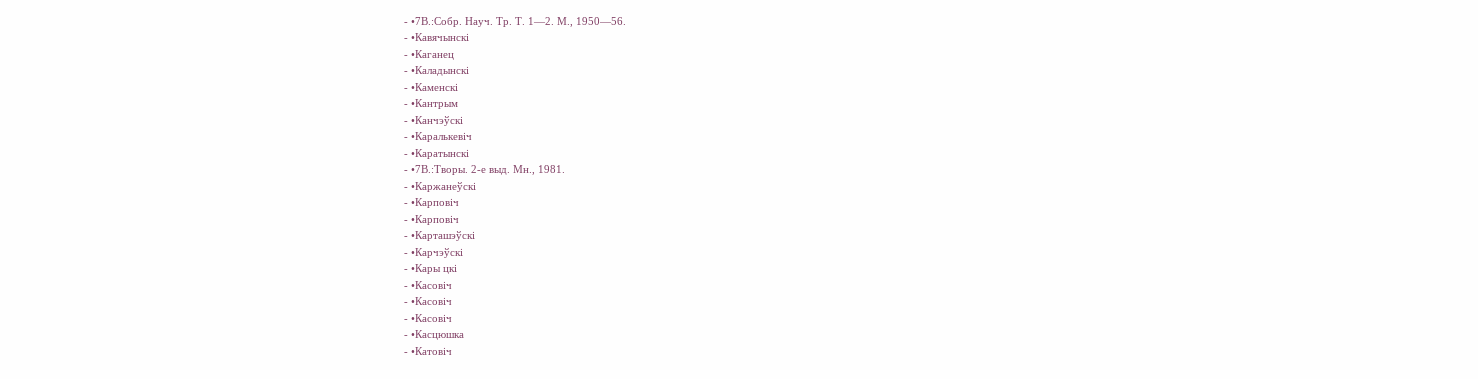- •7В.:Собр. Науч. Тр. Т. 1—2. М., 1950—56.
- •Кавячынскі
- •Каганец
- •Каладынскі
- •Каменскі
- •Кантрым
- •Канчэўскі
- •Каралькевіч
- •Каратынскі
- •7В.:Творы. 2-е выд. Мн., 1981.
- •Каржанеўскі
- •Карповіч
- •Карповіч
- •Карташэўскі
- •Карчэўскі
- •Кары цкi
- •Касовіч
- •Касовіч
- •Касовіч
- •Касцюшка
- •Катовіч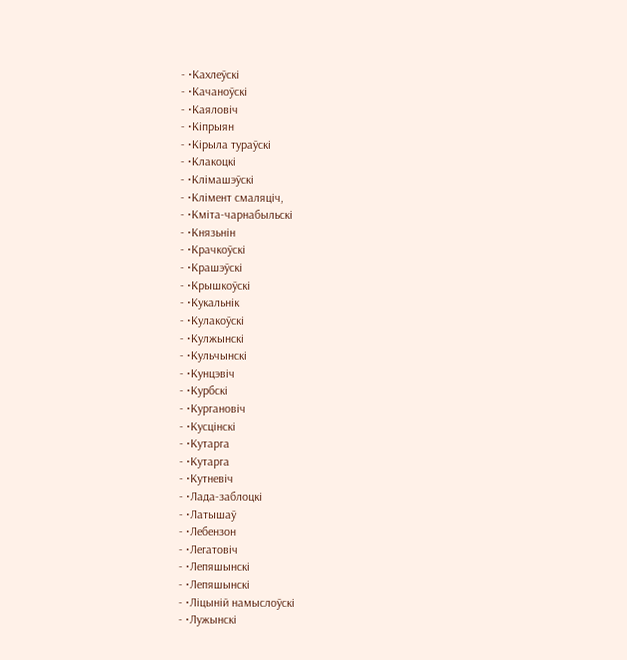- •Кахлеўскі
- •Качаноўскі
- •Каяловіч
- •Кіпрыян
- •Кірыла тураўскі
- •Клакоцкі
- •Клімашэўскі
- •Клімент смаляціч,
- •Кміта-чарнабыльскі
- •Князьнін
- •Крачкоўскі
- •Крашэўскі
- •Крышкоўскі
- •Кукальнік
- •Кулакоўскі
- •Кулжынскі
- •Кульчынскі
- •Кунцэвіч
- •Курбскі
- •Кургановіч
- •Кусцінскі
- •Кутарга
- •Кутарга
- •Кутневіч
- •Лада-заблоцкі
- •Латышаў
- •Лебензон
- •Легатовіч
- •Лепяшынскі
- •Лепяшынскі
- •Ліцыній намыслоўскі
- •Лужынскі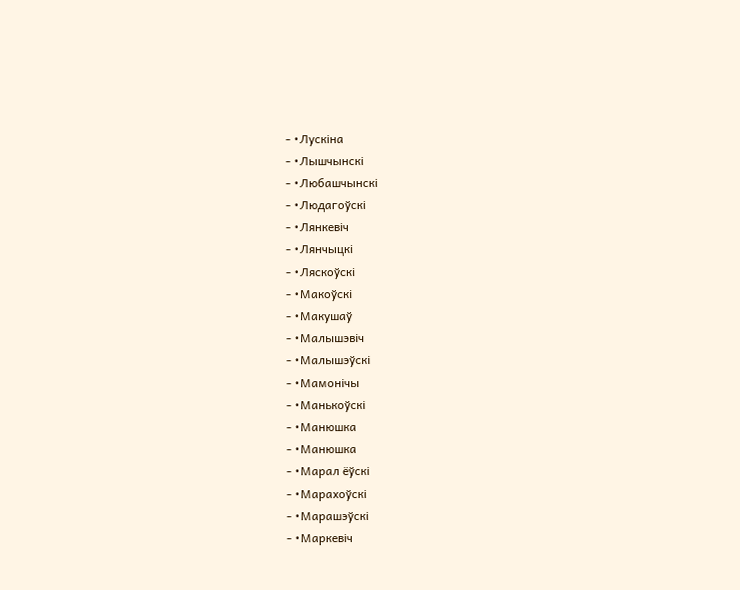- •Лускіна
- •Лышчынскі
- •Любашчынскі
- •Людагоўскі
- •Лянкевіч
- •Лянчыцкі
- •Ляскоўскі
- •Макоўскі
- •Макушаў
- •Малышэвіч
- •Малышэўскі
- •Мамонічы
- •Манькоўскі
- •Манюшка
- •Манюшка
- •Марал ёўскі
- •Марахоўскі
- •Марашэўскі
- •Маркевіч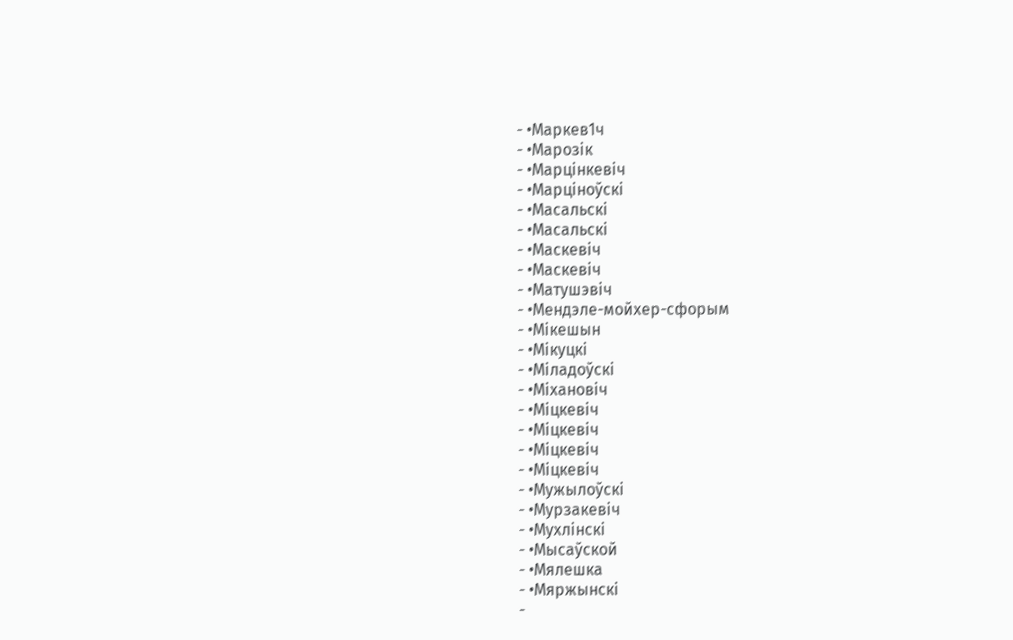- •Маркев1ч
- •Марозік
- •Марцінкевіч
- •Марціноўскі
- •Масальскі
- •Масальскі
- •Маскевіч
- •Маскевіч
- •Матушэвіч
- •Мендэле-мойхер-сфорым
- •Мікешын
- •Мікуцкі
- •Міладоўскі
- •Міхановіч
- •Міцкевіч
- •Міцкевіч
- •Міцкевіч
- •Міцкевіч
- •Мужылоўскі
- •Мурзакевіч
- •Мухлінскі
- •Мысаўской
- •Мялешка
- •Мяржынскі
-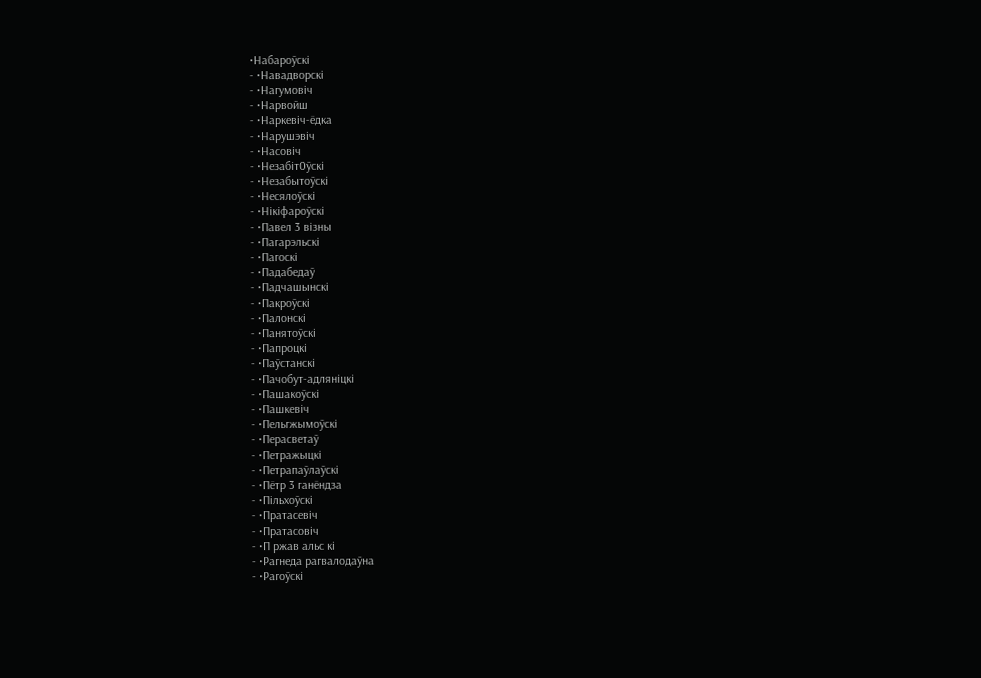•Набароўскі
- •Навадворскі
- •Нагумовіч
- •Нарвойш
- •Наркевіч-ёдка
- •Нарушэвіч
- •Насовіч
- •Незабіт0ўскі
- •Незабытоўскі
- •Несялоўскі
- •Нікіфароўскі
- •Павел 3 візны
- •Пагарэльскі
- •Пагоскі
- •Падабедаў
- •Падчашынскі
- •Пакроўскі
- •Палонскі
- •Панятоўскі
- •Папроцкі
- •Паўстанскі
- •Пачобут-адляніцкі
- •Пашакоўскі
- •Пашкевіч
- •Пельгжымоўскі
- •Перасветаў
- •Петражыцкі
- •Петрапаўлаўскі
- •Пётр 3 ганёндза
- •Пільхоўскі
- •Пратасевіч
- •Пратасовіч
- •П ржав альс кi
- •Рагнеда рагвалодаўна
- •Рагоўскі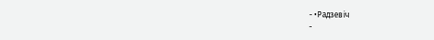- •Радзевіч
-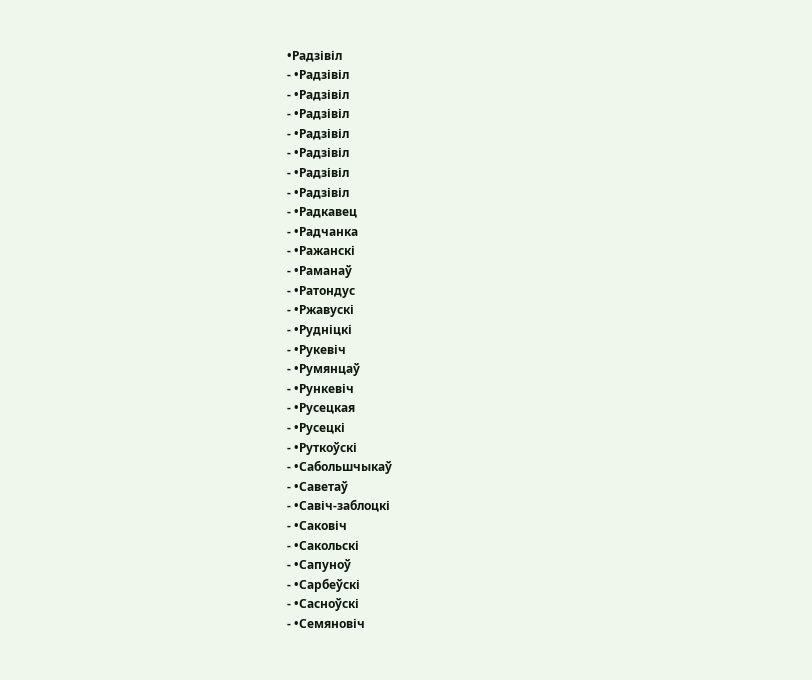•Радзівіл
- •Радзівіл
- •Радзівіл
- •Радзівіл
- •Радзівіл
- •Радзівіл
- •Радзівіл
- •Радзівіл
- •Радкавец
- •Радчанка
- •Ражанскі
- •Раманаў
- •Ратондус
- •Ржавускі
- •Рудніцкі
- •Рукевіч
- •Румянцаў
- •Рункевіч
- •Русецкая
- •Русецкі
- •Руткоўскі
- •Сабольшчыкаў
- •Саветаў
- •Савіч-заблоцкі
- •Саковіч
- •Сакольскі
- •Сапуноў
- •Сарбеўскі
- •Сасноўскі
- •Семяновіч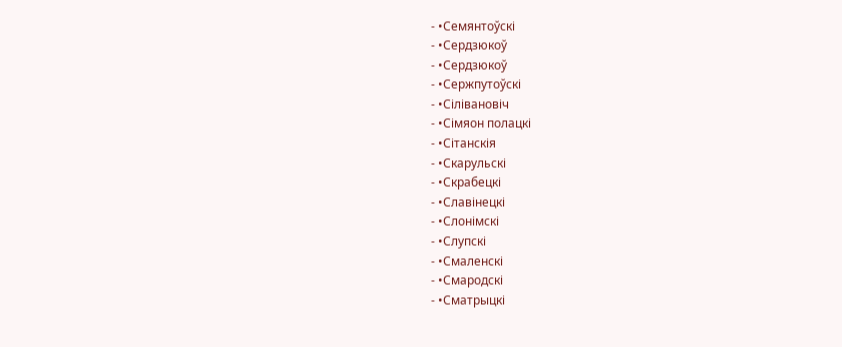- •Семянтоўскі
- •Сердзюкоў
- •Сердзюкоў
- •Сержпутоўскі
- •Сілівановіч
- •Сімяон полацкі
- •Сітанскія
- •Скарульскі
- •Скрабецкі
- •Славінецкі
- •Слонімскі
- •Слупскі
- •Смаленскі
- •Смародскі
- •Сматрыцкі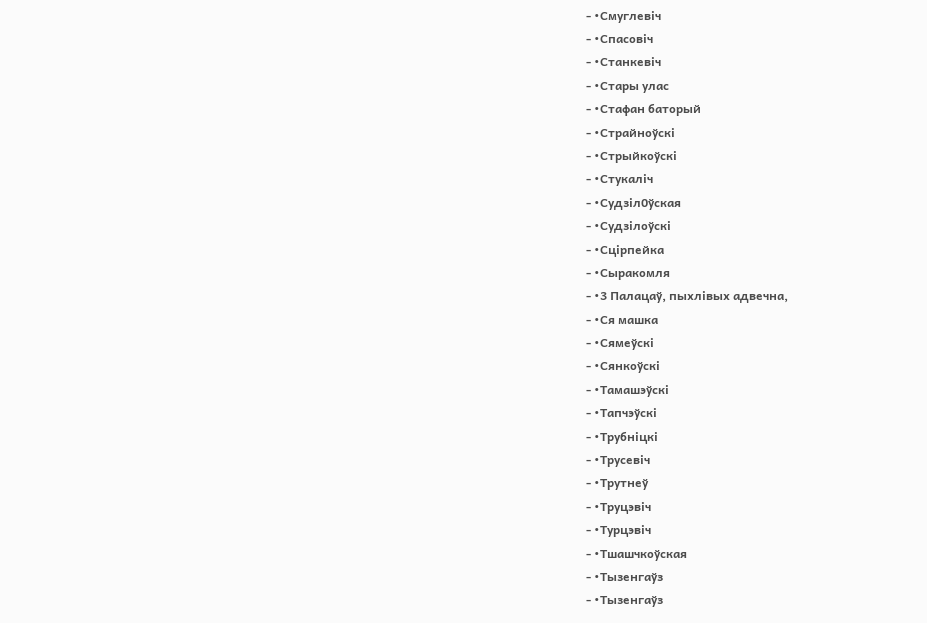- •Смуглевіч
- •Спасовіч
- •Станкевіч
- •Стары улас
- •Стафан баторый
- •Страйноўскі
- •Стрыйкоўскі
- •Стукаліч
- •Судзіл0ўская
- •Судзілоўскі
- •Сцірпейка
- •Сыракомля
- •3 Палацаў, пыхлівых адвечна,
- •Ся машка
- •Сямеўскі
- •Сянкоўскі
- •Тамашэўскі
- •Тапчэўскі
- •Трубніцкі
- •Трусевіч
- •Трутнеў
- •Труцэвіч
- •Турцэвіч
- •Тшашчкоўская
- •Тызенгаўз
- •Тызенгаўз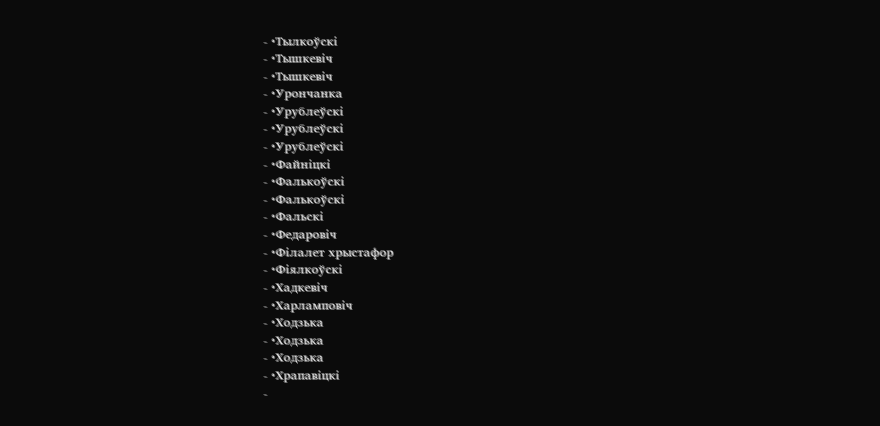- •Тылкоўскі
- •Тышкевіч
- •Тышкевіч
- •Урончанка
- •Урублеўскі
- •Урублеўскі
- •Урублеўскі
- •Файніцкі
- •Фалькоўскі
- •Фалькоўскі
- •Фальскі
- •Федаровіч
- •Філалет хрыстафор
- •Фіялкоўскі
- •Хадкевіч
- •Харламповіч
- •Ходзька
- •Ходзька
- •Ходзька
- •Храпавіцкі
-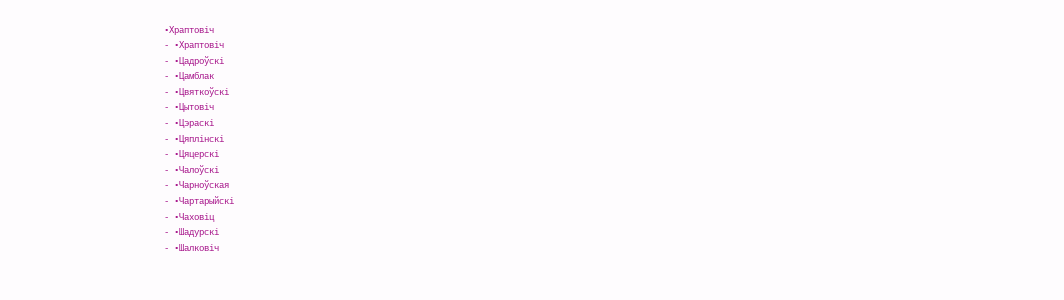•Храптовіч
- •Храптовіч
- •Цадроўскі
- •Цамблак
- •Цвяткоўскі
- •Цытовіч
- •Цэраскі
- •Цяплінскі
- •Цяцерскі
- •Чалоўскі
- •Чарноўская
- •Чартарыйскі
- •Чаховіц
- •Шадурскі
- •Шалковіч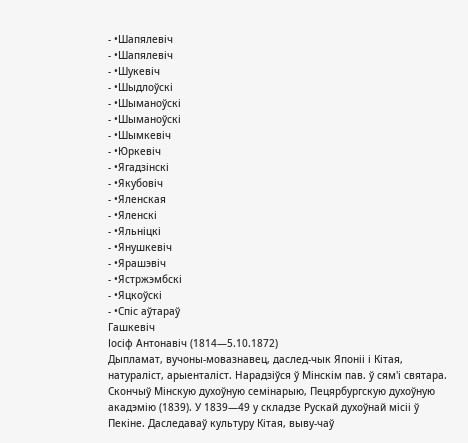- •Шапялевіч
- •Шапялевіч
- •Шукевіч
- •Шыдлоўскі
- •Шыманоўскі
- •Шыманоўскі
- •Шымкевіч
- •Юркевіч
- •Ягадзінскі
- •Якубовіч
- •Яленская
- •Яленскі
- •Яльніцкі
- •Янушкевіч
- •Ярашэвіч
- •Ястржэмбскі
- •Яцкоўскі
- •Спіс аўтараў
Гашкевіч
Іосіф Антонавіч (1814—5.10.1872)
Дыпламат, вучоны-мовазнавец, даслед-чык Японіі і Кітая, натураліст, арыенталіст. Нарадзіўся ў Мінскім пав. ў сям'і святара. Скончыў Мінскую духоўную семінарыю, Пецярбургскую духоўную акадэмію (1839). У 1839—49 у складзе Рускай духоўнай місіі ў Пекіне. Даследаваў культуру Кітая, выву-чаў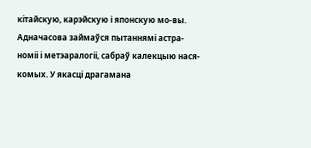кітайскую, карэйскую i японскую мо-вы. Адначасова займаўся пытаннямі астра-номіі i метэаралогіі, сабраў калекцыю нася-комых. У якасці драгамана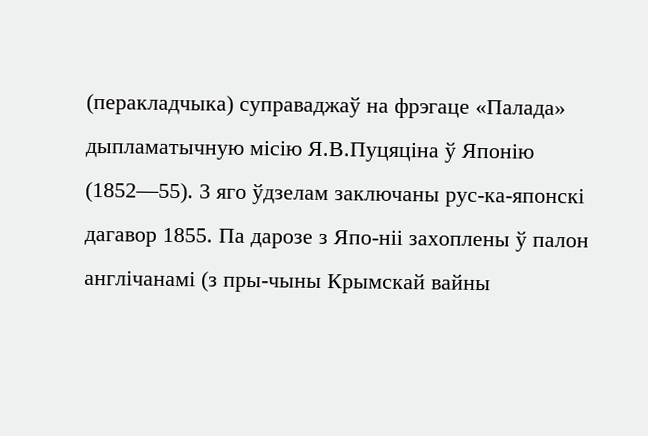(перакладчыка) суправаджаў на фрэгаце «Палада» дыпламатычную місію Я.В.Пуцяціна ў Японію (1852—55). 3 яго ўдзелам заключаны рус-ка-японскі дагавор 1855. Па дарозе з Япо-ніі захоплены ў палон англічанамі (з пры-чыны Крымскай вайны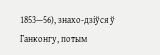1853—56), знахо-дзіўся ў Ганконгу, потым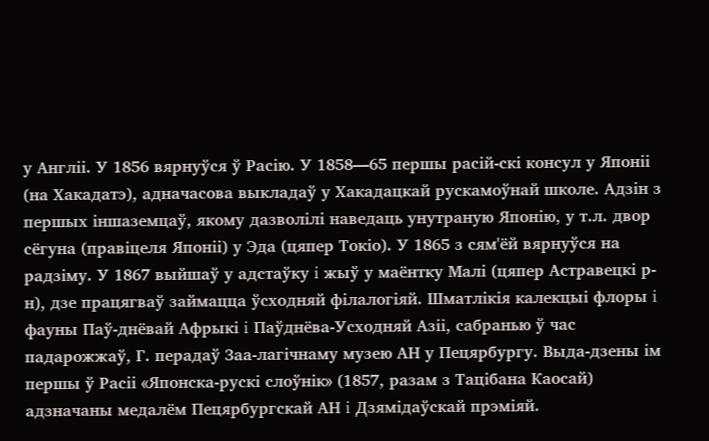у Англіі. У 1856 вярнуўся ў Расію. У 1858—65 першы расій-скі консул у Японіі (на Хакадатэ), адначасова выкладаў у Хакадацкай рускамоўнай школе. Адзін з першых іншаземцаў, якому дазволілі наведаць унутраную Японію, у т.л. двор сёгуна (правіцеля Японіі) у Эда (цяпер Токіо). У 1865 з сям'ёй вярнуўся на радзіму. У 1867 выйшаў у адстаўку i жыў у маёнтку Малі (цяпер Астравецкі р-н), дзе працягваў займацца ўсходняй філалогіяй. Шматлікія калекцыі флоры i фауны Паў-днёвай Афрыкі i Паўднёва-Усходняй Азіі, сабранью ў час падарожжаў, Г. перадаў Заа-лагічнаму музею АН у Пецярбургу. Выда-дзены ім першы ў Расіі «Японска-рускі слоўнік» (1857, разам з Тацібана Каосай) адзначаны медалём Пецярбургскай АН i Дзямідаўскай прэміяй.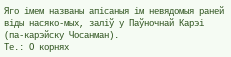Яго імем названы апісаныя ім невядомыя раней віды насяко-мых, заліў у Паўночнай Карэі (па-карэйску Чосанман).
Те.: О корнях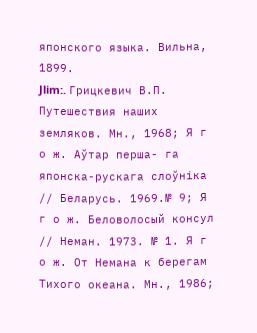японского языка. Вильна, 1899.
Jlim:. Грицкевич В.П. Путешествия наших земляков. Мн., 1968; Я г о ж. Аўтар перша- га японска-рускага слоўніка // Беларусь. 1969.№ 9; Я г о ж. Беловолосый консул // Неман. 1973. № 1. Я г о ж. От Немана к берегам Тихого океана. Мн., 1986;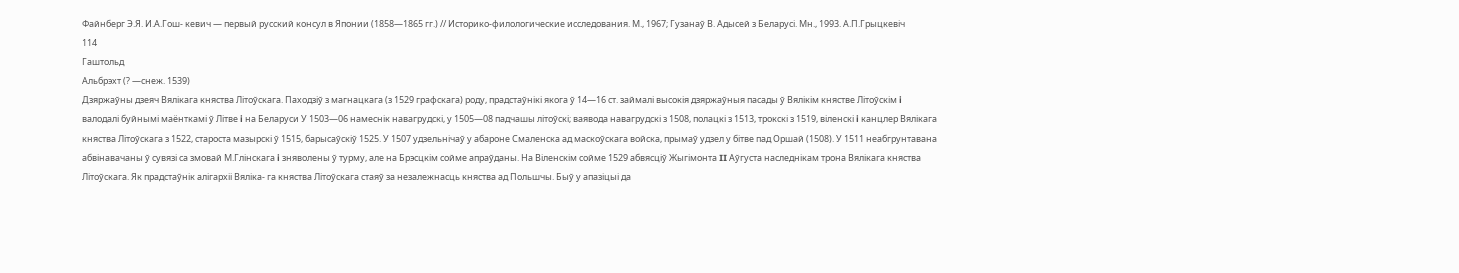Файнберг Э.Я. И.А.Гош- кевич — первый русский консул в Японии (1858—1865 гг.) // Историко-филологические исследования. М., 1967; Гузанаў В. Адысей з Беларусі. Мн., 1993. А.П.Грыцкевіч
114
Гаштольд
Альбрэхт (? —снеж. 1539)
Дзяржаўны дзеяч Вялікага княства Літоўскага. Паходзіў з магнацкага (з 1529 графскага) роду, прадстаўнікі якога ў 14—16 ст. займалі высокія дзяржаўныя пасады ў Вялікім княстве Літоўскім i валодалі буйнымі маёнткамі ў Літве i на Беларуси У 1503—06 намеснік навагрудскі, у 1505—08 падчашы літоўскі; ваявода навагрудскі з 1508, полацкі з 1513, трокскі з 1519, віленскі i канцлер Вялікага княства Літоўскага з 1522, староста мазырскі ў 1515, барысаўскіў 1525. У 1507 удзельнічаў у абароне Смаленска ад маскоўскага войска, прымаў удзел у бітве пад Оршай (1508). У 1511 неабгрунтавана абвінавачаны ў сувязі са змовай М.Глінскага i зняволены ў турму, але на Брэсцкім сойме апраўданы. На Віленскім сойме 1529 абвясціў Жыгімонта II Аўгуста наследнікам трона Вялікага княства Літоўскага. Як прадстаўнік алігархіі Вяліка- га княства Літоўскага стаяў за незалежнасць княства ад Польшчы. Быў у апазіцыі да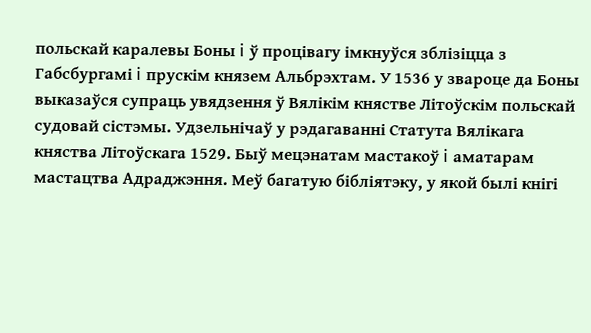польскай каралевы Боны i ў процівагу імкнуўся зблізіцца з Габсбургамі i прускім князем Альбрэхтам. У 1536 у звароце да Боны выказаўся супраць увядзення ў Вялікім княстве Літоўскім польскай судовай сістэмы. Удзельнічаў у рэдагаванні Статута Вялікага княства Літоўскага 1529. Быў мецэнатам мастакоў i аматарам мастацтва Адраджэння. Меў багатую бібліятэку, у якой былі кнігі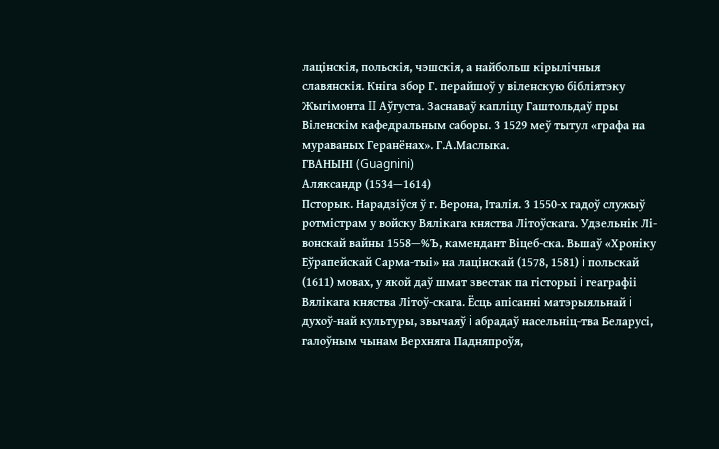лацінскія, польскія, чэшскія, а найбольш кірылічныя славянскія. Кніга збор Г. перайшоў у віленскую бібліятэку Жыгімонта II Аўгуста. Заснаваў капліцу Гаштольдаў пры Віленскім кафедральным саборы. 3 1529 меў тытул «графа на мураваных Геранёнах». Г.А.Маслыка.
ГВАНЫНІ (Guagnini)
Аляксандр (1534—1614)
Псторык. Нарадзіўся ў г. Верона, Італія. 3 1550-х гадоў служыў ротмістрам у войску Вялікага княства Літоўскага. Удзельнік Лі-вонскай вайны 1558—%Ъ, камендант Віцеб-ска. Вьшаў «Хроніку Еўрапейскай Сарма-тыі» на лацінскай (1578, 1581) i польскай (1611) мовах, у якой даў шмат звестак па гісторыі i геаграфіі Вялікага княства Літоў-скага. Ёсць апісанні матэрыяльнай i духоў-най культуры, звычаяў i абрадаў насельніц-тва Беларусі, галоўным чынам Верхняга Падняпроўя,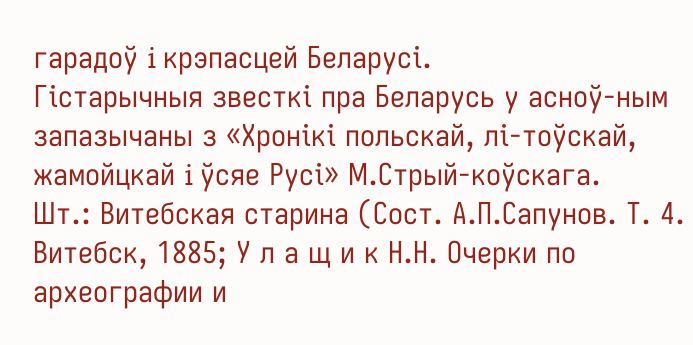гарадоў i крэпасцей Беларусі.
Гістарычныя звесткі пра Беларусь у асноў-ным запазычаны з «Хронікі польскай, лі-тоўскай, жамойцкай i ўсяе Русі» М.Стрый-коўскага.
Шт.: Витебская старина (Сост. А.П.Сапунов. Т. 4. Витебск, 1885; У л а щ и к Н.Н. Очерки по археографии и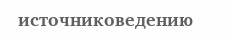источниковедению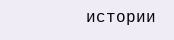истории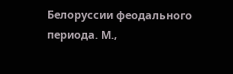Белоруссии феодального периода. М.,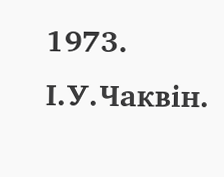1973.
І.У.Чаквін.